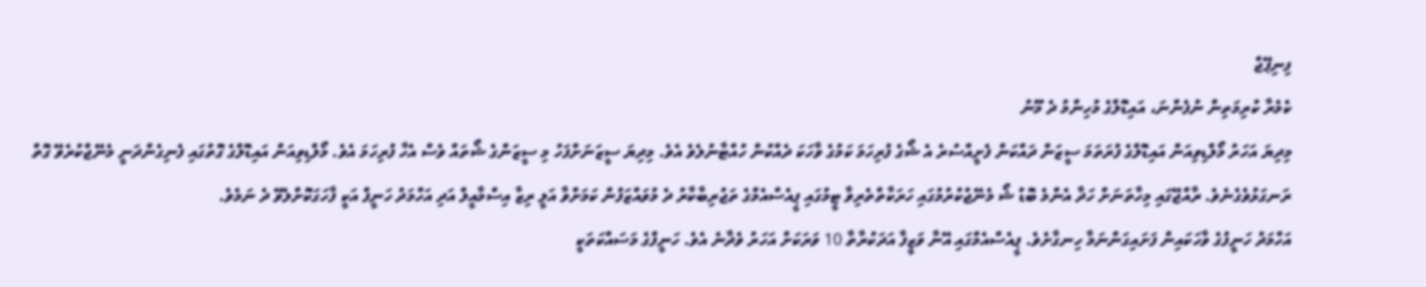ފިނިޕޭޖް
ކެމެރާ ކުރިމަތިން ނުފެންނަ، އައިޑޮލްގެ މުހިންމު ދެ މޫނު
މިދިޔަ އަހަރު މޯލްޑިވިއަން އައިޑޮލްގެ ފުރަތަމަ ސީޒަން ދައްކަން ފެށީއްސުރެ އެ ޝޯގެ ފުރިހަމަ ކަމުގެ ވާހަކަ ދެއްކުން ހުއްޓާނުލެވެ އެވެ. މިދިޔަ ސީޒަނަށްފަހު މި ސީޒަންގެ ޝޯތައް ވެސް އެހާ ފުރިހަމަ އެވެ. މޯލްޑިވިއަން އައިޑޮލްގެ ގޮތުގައި ފެނިގެންދަނީ މެނޭޖްކުރެވޭ ގޮތް ރަނގަޅުވެގެނެވެ. ރާއްޖޭގައި މިހާތަނަށް ހަދާ އެންމެ ބޮޑު ޝޯ މެނޭޖުކުރުމުގައި ހަރަކާތްތެރިވާ ޓީމުގައި ޕީއެސްއެމްގެ ތަޖުރިބާކާރު ދެ މުވައްޒަފުން ކަމަށްވާ އަލީ ރިޒާ އިސްމާއީލް އަދި އަހްމަދު ހަނީފް އަކީ ފާހަގަކޮށްލެވޭ ދެ ނަމެވެ.
އަހްމަދު ހަނީފުގެ ވާހަކައިން ފަށައިގަންނަމާ ހިނގާށެވެ. ޕީއެސްއެމްގައި އޭނާ ވަޒީފާ އަދަކުރާތާ 10 ވަރަކަށް އަހަރު ވެދާނެ އެވެ. ހަނީފްގެ މަސައްކަތަކީ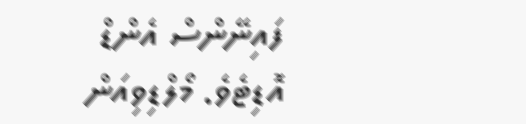ފައިނޭންސް އެންޑް އޮޑިޓެވެ. މޯލްޑިވިއަން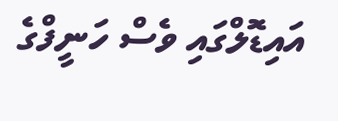އައިޑޮލްގައި ވެސް ހަނީފްގެ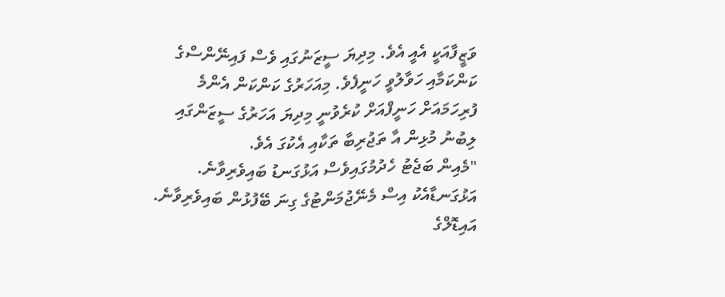ވަޒީފާއަކީ އެއީ އެވެ. މިދިޔަ ސީޒަނުގައި ވެސް ފައިނޭންސްގެ ކަންކަމާއި ހަވާލުވީ ހަނީފެވެ. މިއަހަރުގެ ކަންކަން އެންމެ ފުރިހަމައަށް ހަނީފްއަށް ކުރެވުނީ މިދިޔަ އަހަރުގެ ސީޒަންގައި ލިބުނު މުޅިން އާ ތަޖުރިބާ ތަކާއި އެކުގަ އެވެ.
"މެއިން ބަޖެޓު ހެދުމުގައިވެސް އަޅުގަނޑު ބައިވެރިވާނެ. އަޅުގަނޑާއެކު އިސް މެނޭޖުމަންޓުގެ ގިނަ ބޭފުޅުން ބައިވެރިވާނެ. އައިޑޮލްގެ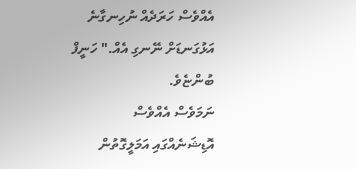އެއްވެސް ހަރަދެއް ނުހިނގާނެ އަޅުގަނޑަށް ނޭނގި އެއް." ހަނީފް ބުންޏެވެ.
ނަމަވެސް އެއްވެސް އޮޑިޝަނެއްގައި އަމަލީގޮތުން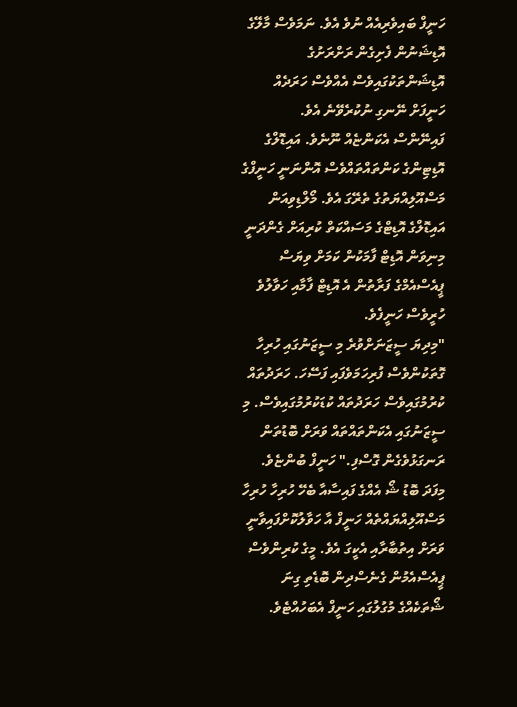ހަނީފް ބައިވެރިއެއް ނުވެ އެވެ. ނަމަވެސް މާލޭގެ އޮޑިޝަނުން ފެށިގެން ރަށްރަށުގެ އޮޑިޝަންތަކުގައިވެސް އެއްވެސް ހަރަދެއް ހަނީފަށް ނޭނގި ނުކުރެވޭނެ އެވެ.
ފައިނޭންސް އެކަންޏެއް ނޫނެވެ. އައިޑޮލްގެ އޮޑިޓިންގެ ކަންތައްތައްވެސް އޮންނަނީ ހަނީފްގެ މަސްއޫލިއްޔަތުގެ ތެރޭގަ އެވެ. މޯލްޑިވިއަން އައިޑޮލްގެ އޮޑިޓްގެ މަސައްކަތް ކުރިއަށް ގެންދަނީ މިނިވަން އޮޑިޓް ފާމަކުން ކަމަށް ވިޔަސް ޕީއެސްއެމްގެ ފަރާތުން އެ އޮޑިޓް ފާމާއި ހަވާލުވެ ހުރީވެސް ހަނީފެވެ.
"މިދިޔަ ސީޒަނަށްވުރެ މި ސީޒަނުގައި ހުރިހާ ގޮތަކުންވެސް ފުރިހަމަވެފައި ފަސޭހަ. ހަރަދުތައް ކުރުމުގައިވެސް ހަރަދުތައް ކުޑަކުރުމުގައިވެސް. މި ސީޒަނުގައި އެކަންތައްތައް ވަރަށް ބޮޑުތަން ރަނގަޅުވެގެން ގޮސްފި." ހަނީފް ބުންޏެވެ.
މިފަދަ ބޮޑު ޝޯ އެއްގެ ފައިސާއާ ބެހޭ ހުރިހާ ހުރިހާ މަސްއޫލިއްޔައްތެއް ހަނީފް އާ ހަވާލުކޮށްފައިވާނީ ވަރަށް އިތުބާރާއި އެކީގަ އެވެ. މީގެ ކުރިންވެސް ޕީއެސްއެމުން ގެނެސްދިން ބޮޑެތި ގިނަ ޝޯތަކެއްގެ މުގުލުގައި ހަނީފް އެބަހުއްޓެވެ.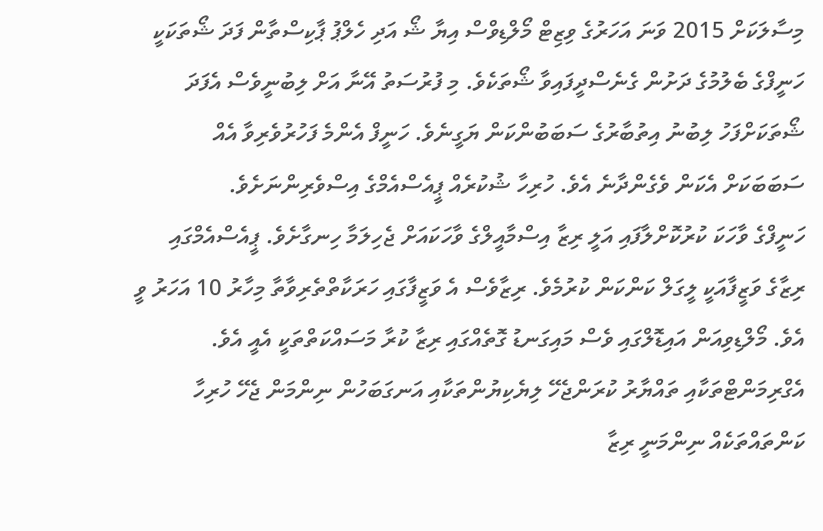މިސާލަކަށް 2015 ވަނަ އަހަރުގެ ވިޒިޓް މޯލްޑިވްސް އިޔާ ޝޯ އަދި ހެލްޕު ޕާކިސްތާން ފަދަ ޝޯތަކަކީ ހަނީފްގެ ބެލުމުގެ ދަށުން ގެނެސްދީފައިވާ ޝޯތަކެވެ. މި ފުރުސަތު އޭނާ އަށް ލިބުނީވެސް އެފަދަ ޝޯތަކަށްފަހު ލިބުނު އިތުބާރުގެ ސަބަބުންކަން ޔަގީނެވެ. ހަނީފް އެންމެ ފަހުރުވެރިވާ އެއް ސަބަބަކަށް އެކަން ވެގެންދާނެ އެވެ. ހުރިހާ ޝުކުރެއް ޕީއެސްއެމްގެ އިސްވެރިންނަށެވެ.
ހަނީފްގެ ވާހަކަ ކުރުކޮށްލާފައި އަލީ ރިޒާ އިސްމާއީލްގެ ވާހަކައަށް ޖެހިލަމާ ހިނގާށެވެ. ޕީއެސްއެމްގައި ރިޒާގެ ވަޒީފާއަކީ ލީގަލް ކަންކަން ކުރުމެވެ. ރިޒާވެސް އެ ވަޒީފާގައި ހަރަކާތްތެރިވާތާ މިހާރު 10 އަހަރު ވީ އެވެ. މޯލްޑިވިއަން އައިޑޮލްގައި ވެސް މައިގަނޑު ގޮތެއްގައި ރިޒާ ކުރާ މަސައްކަތްތަކީ އެއީ އެވެ. އެގްރިމަންޓްތަކާއި ތައްޔާރު ކުރަންޖެހޭ ލިޔެކިޔުންތަކާއި އަނގަބަހުން ނިންމަން ޖެހޭ ހުރިހާ ކަންތައްތަކެއް ނިންމަނީ ރިޒާ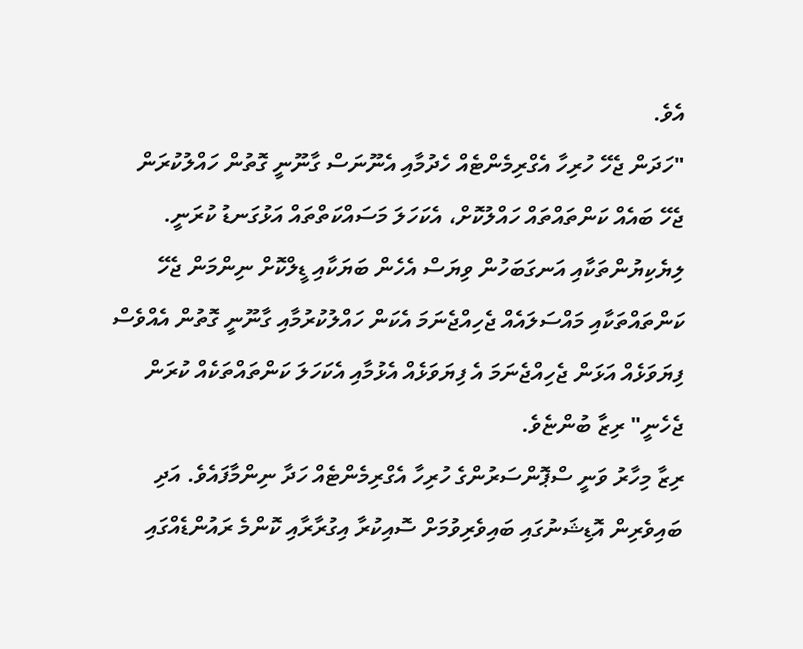އެވެ.
"ހަދަން ޖެހޭ ހުރިހާ އެގްރިމެންޓެއް ހެދުމާއި އެނޫނަސް ގާނޫނީ ގޮތުން ހައްލުކުރަން ޖެހޭ ބައެއް ކަންތައްތައް ހައްލުކޮށް، އެކަހަލަ މަސައްކަތްތައް އަޅުގަނޑު ކުރަނީ. ލިޔެކިޔުންތަކާއި އަނގަބަހުން ވިޔަސް އެހެން ބަޔަކާއި ޑީލްކޮށް ނިންމަން ޖެހޭ ކަންތައްތަކާއި މައްސަލައެއް ޖެހިއްޖެނަމަ އެކަން ހައްލުކުރުމާއި ގާނޫނީ ގޮތުން އެއްވެސް ފިޔަވަޅެއް އަޅަން ޖެހިއްޖެނަމަ އެ ފިޔަވަޅެއް އެޅުމާއި އެކަހަލަ ކަންތައްތަކެއް ކުރަން ޖެހެނީ" ރިޒާ ބުންޏެވެ.
ރިޒާ މިހާރު ވަނީ ސްޕޮންސަރުންގެ ހުރިހާ އެގްރިމެންޓެއް ހަދާ ނިންމާފައެވެ. އަދި ބައިވެރިން އޮޑިޝަނުގައި ބައިވެރިވުމަށް ސޮއިކުރާ އިގުރާރާއި ކޮންމެ ރައުންޑެއްގައި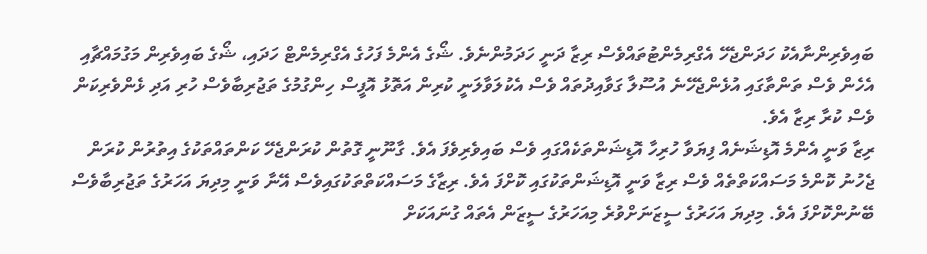ބައިވެރިންނާއެކު ހަދަންޖެހޭ އެގްރިމެންޓުތައްވެސް ރިޒާ ދަނީ ހަދަމުންނެވެ. ޝޯގެ އެންމެ ފަހުގެ އެގްރިމެންޓް ހަދައި، ޝޯގެ ބައިވެރިން މަގުމައްޗާއި އެހެން ވެސް ތަންތާގައި އުޅެންޖެހޭނެ އުސޫލާ ގަވާއިދުތައް ވެސް އެކުލަވާލަނީ ކުރިން އަތޮޅު އޮފީސް ހިންގުމުގެ ތަޖުރިބާވެސް ހުރި އަދި ޅެންވެރިކަން ވެސް ކުރާ ރިޒާ އެވެ.
ރިޒާ ވަނީ އެންމެ އޮޑިޝަނެއް ފިޔަވާ ހުރިހާ އޮޑިޝަންތަކެއްގައި ވެސް ބައިވެރިވެފަ އެވެ. ގާނޫނީ ގޮތުން ކުރަންޖެހޭ ކަންތައްތަކުގެ އިތުރުން ކުރަން ޖެހުނު ކޮންމެ މަސައްކަތްތެއް ވެސް ރިޒާ ވަނީ އޮޑިޝަންތަކުގައި ކޮށްފަ އެވެ. ރިޒާގެ މަސައްކަތްތަކުގައިވެސް އޭނާ ވަނީ މިދިޔަ އަހަރުގެ ތަޖުރިބާވެސް ބޭނުންކޮށްފަ އެވެ. މިދިޔަ އަހަރުގެ ސީޒަނަށްވުރެ މިއަހަރުގެ ސީޒަން އެތައް ގުނައަކަށް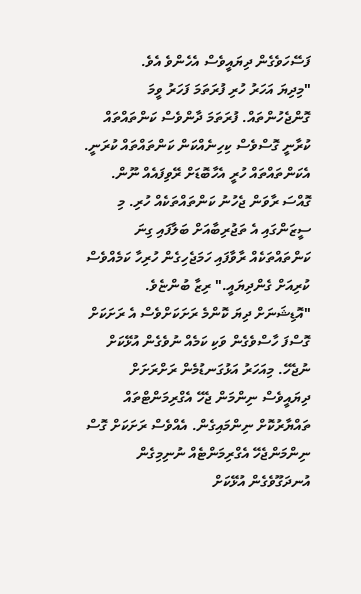ފަސޭހަވެގެން ދިޔައީވެސް އެހެންވެ އެވެ.
"މިދިޔަ އަހަރު ހުރި ފުރަތަމަ ފަހަރު ވީމަ ގޮންޖެހުންތައް. ފުރަތަމަ ދާންވެސް ކަންތައްތައް ކުރާނީ ގޮސްވެސް ކިހިނެއްކަން ކަންތައްތައް ކުރަނީ. އެކަންތައްތައް ހުރީ އެހާބޮޑަށް ރޭވިފައެއް ނޫން. ގޮއްސަ ރާވަން ޖެހުނު ކަންތައްތަކެއް ހުރި. މި ސީޒަންގައި އެ ތަޖުރިބާއަށް ބަލާފައި ގިނަ ކަންތައްތަކެއް ރާވާފައި ހަމަޖެހިގެން ހުރިހާ ކަމެއްވެސް ކުރިއަށް ގެންދިޔައީ." ރިޒާ ބުންޏެވެ.
"އޮޑިޝަނަށް ދިޔަ ކޮންމެ ރަށަކަށްވެސް އެ ރަށަކަށް ގޮސްފަ ހާސްވެގެން ވަކި ކަމެއް ނުވެގެން އުޅޭކަށް ނުޖެހޭ. މިއަހަރު އަޅުގަނޑުމެން ރަށްރަށަށް ދިޔައީވެސް ނިންމަން ޖެހޭ އެގްރިމަންޓްތައް ތައްޔާރުކޮށް ނިންމައިގެން. އެއްވެސް ރަށަކަށް ގޮސް ނިންމަންޖެހޭ އެގްރިމަންޓެއް ނުނިމިގެން އުނދަގޫވެގެން އުޅޭކަށް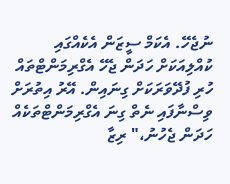ނުޖެހޭ. އެކަމް ސީޒަން އެކެއްގައި ކުއްލިއަކަށް ހަދަން ޖެހޭ އެގްރިމަންޓްތައް ހުރި ފުދޭވަރަކަށް ގިނައިން. އޭރު އިތުރަށް ވިސްނާފައި ނެތް ގިނަ އެގްރިމަންޓްތަކެއް ހަދަން ޖެހުނު،" ރިޒާ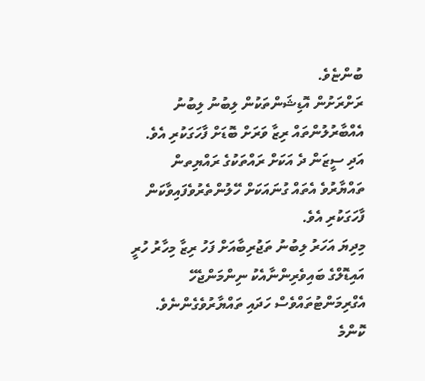ބުންޏެވެ.
ރަށްރަށުން އޮޑިޝަންތަކުން ލިބުނު ލިބުނު އެއްބާރުލުންތައް ރިޒާ ވަރަށް ބޮޑަށް ފާހަގަކުރި އެވެ. އަދި ސީޒަން ދެ އަކަށް ރައްތަކުގެ ރައްޔިތން ތައްޔާރުވެ އެތައް ގުނައަކަށް ހޭލުންތެރުވެފައިވާކަން ފާހަގަކުރި އެވެ.
މިދިޔަ އަހަރު ލިބުނު ތަޖުރިބާއަށް ފަހު ރިޒާ މިހާރު ހުރީ އައިޑޮލްގެ ބައިވެރިންނާއެކު ނިންމަންޖެހޭ އެގްރިމަންޓުތައްވެސް ހަދައި ތައްޔާރުވެގެންނެވެ. ކޮންމެ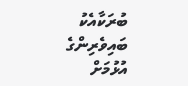ބުރަކާއެކު ބައިވެރިންގެ އުޅުމަށް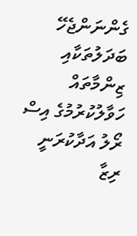ގެންނަންޖެހޭ ބަދަލުތަކާއި ޒިންމާތައް ހަވާލުކުރުމުގެ އިސް ރޯލު އަދާކުރަނީ ރިޒާ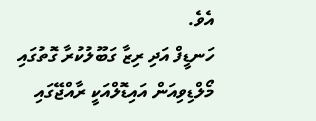އެވެ.
ހަނޑީފް އަދި ރިޒާ ގަބޫލުކުރާ ގޮތުގައި މޯލްޑިވިއަން އައިޑޮލްއަކީ ރާއްޖޭގައި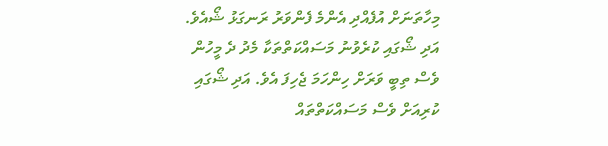މިހާތަނަށް އުފެއްދި އެންމެ ފެންވަރު ރަނގަޅު ޝޯއެވެ. އަދި ޝޯގައި ކުރެވުނު މަސައްކަތްތަކާ މެދު ދެ މީހުން ވެސް ތިބީ ވަރަށް ހިންހަމަ ޖެހިފަ އެވެ. އަދި ޝޯގައި ކުރިއަށް ވެސް މަސައްކަތްތައް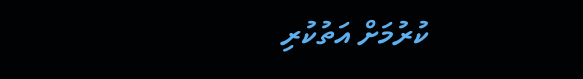ކުރުމަށް އަތުކުރި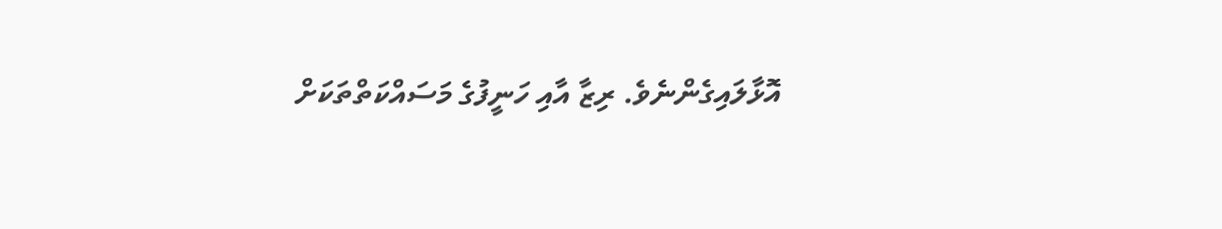އޮޅާލައިގެންނެވެ. ރިޒާ އާއި ހަނީފުގެ މަސައްކަތްތަކަށް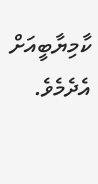ކާމިޔާބީއަށް އެދެމެވެ.